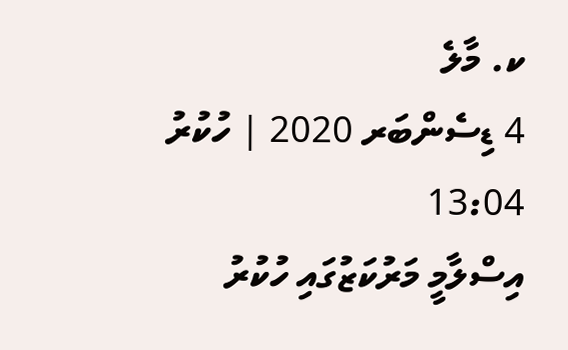ކ. މާލެ
4 ޑިސެންބަރ 2020 | ހުކުރު 13:04
އިސްލާމީ މަރުކަޒުގައި ހުކުރު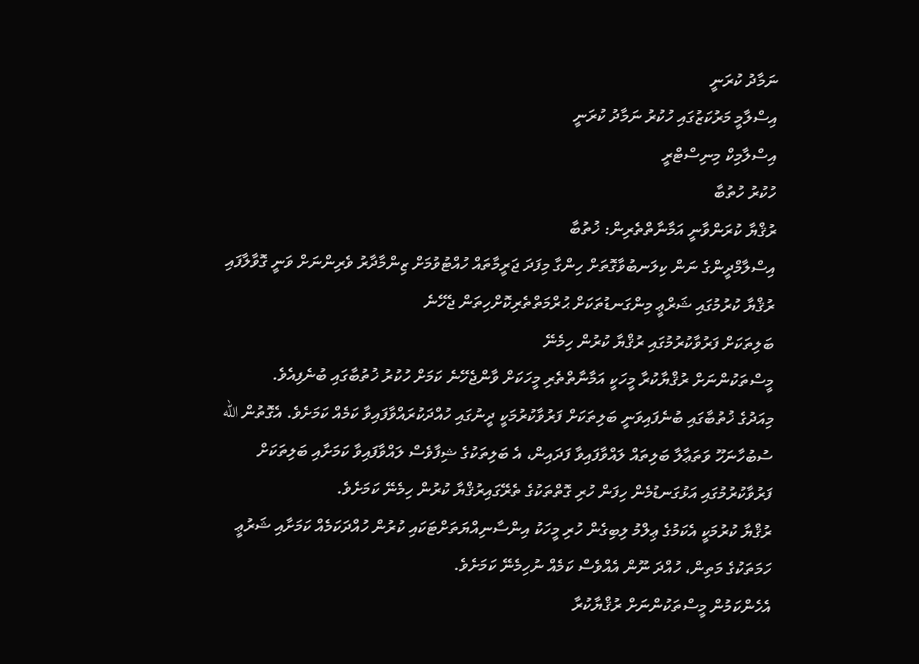ނަމާދު ކުރަނީ
އިސްލާމީ މަރުކަޒުގައި ހުކުރު ނަމާދު ކުރަނީ
އިސްލާމިކް މިނިސްޓްރީ
ހުކުރު ހުތުބާ
ރުޤްޔާ ކުރަންވާނީ އަމާނާތްތެރިން: ޚުތުބާ
އިސްލާމްދީންގެ ނަން ކިލަނބުވާގޮތަށް ހިންގާ މިފަދަ ޖަރީމާތައް ހުއްޓުވުމަށް ޒިންމާދާރު ވެރިންނަށް ވަނީ ގޮވާލާފައި
ރުޤްޔާ ކުރުމުގައި ޝަރްޢީ މިންގަނޑުތަކަށް ޙުރްމަތްތެރިކޮށްހިތަން ޖެހޭނެ
ބަލިތަކަށް ފަރުވާކުރުމުގައި ރުޤްޔާ ކުރުން ހިމެނޭ
މީސްތަކުންނަށް ރުޤްޔާކުރާ މީހަކީ އަމާނާތްތެރި މީހަކަށް ވާންޖެހޭނެ ކަމަށް ހުކުރު ޚުތުބާގައި ބުނެފިއެވެ.
މިއަދުގެ ޚުތުބާގައި ބުނެފައިވަނީ ބަލިތަކަށް ފަރުވާކުރުމަކީ ދީނުގައި ހުއްދަކުރައްވާފައިވާ ކަމެއް ކަމަށެވެ. އެގޮތުން الله ސުބުހާނަހޫ ވަތަޢާލާ ބަލިތައް ލައްވާފައިވާ ފަދައިން، އެ ބަލިތަކުގެ ޝިފާވެސް ލައްވާފައިވާ ކަމަށާއި ބަލިތަކަށް ފަރުވާކުރުމުގައި އަޅުގަނޑުމެން ހިފަން ހުރި ގޮތްތަކުގެ ތެރޭގައިރުޤްޔާ ކުރުން ހިމެނޭ ކަމަށެވެ.
ރުޤްޔާ ކުރުމަކީ އެކަމުގެ ޢިލްމު ލިބިގެން ހުރި މީހަކު އިންސާނިއްޔަތަށްޓަކައި ކުރުން ހުއްދަކަމެއް ކަމަށާއި ޝަރުޢީ ހަމަތަކުގެ މަތިން، ހުއްދަ ނޫން އެއްވެސް ކަމެއް ނުހިމެނޭ ކަމަށެވެ.
އެހެންކަމުން މީސްތަކުންނަށް ރުޤްޔާކުރާ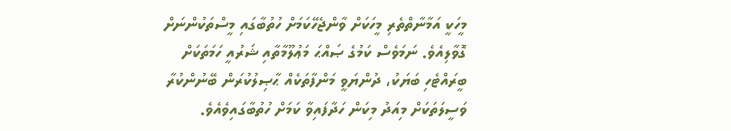މީހަކީ އަމާނާތްތެރި މީހަކަށް ވާންޖެހޭކަމަށް ހުތުބާގައި މީސްތަކުންނަށް ގޮވާލިއެވެ. ނަމަވެސް ކަމުގެ ޞައްޙަ މަޢުލޫމާތާއި ޝަރުއީ ހަމަތަކަށް ބީރައްޓެހި ބަޔަކު، ދުންޔަވީ މަންފާތަކެއް ޙާޞިލުކުރަން ބޭނުންކުރާ ވަސީލަތަކަށް މިއަދު މިކަން ހަދާފައިވާ ކަމަށް ހުތުބާގައިވެއެވެ.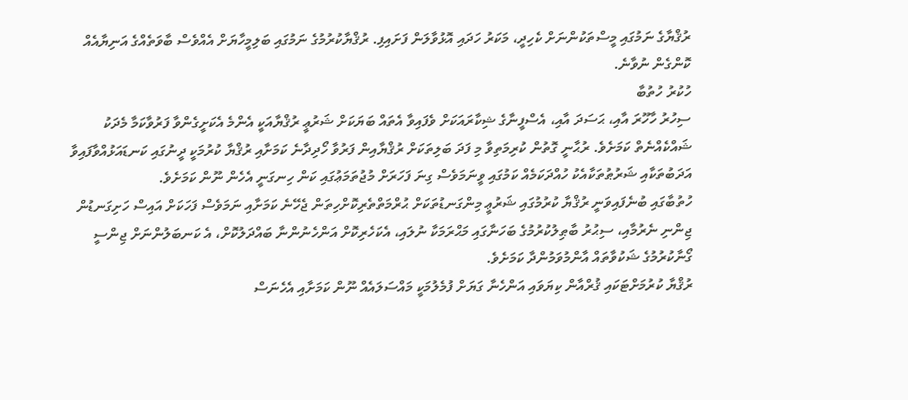ރުޤްޔާގެ ނަމުގައި މީސްތަކުންނަށް ކެހިދީ، މަކަރު ހަދައި އޮޅުވާލަން ފަށައިފި. ރުޤްޔާކުރުމުގެ ނަމުގައި ބަލިމީހާޔަށް އެއްވެސް ބާވަތެއްގެ އަނިޔާއެއް ކޮންގެން ނުވާނެ.
ހުކުރު ހުތުބާ
ސިހުރު ހާހޫރަ އާއި، ޙަސަދަ އާއި، އެސްފީނާގެ ޝިކާރައަކަށް ވެފައިވާ އެތައް ބަޔަކަށް ޝަރުޢީ ރުޤްޔާއަކީ އެންމެ އެކަށީގެންވާ ފަރުވާކަމާ މެދަކު ޝައްކެއްނެތް ކަމަށެވެ. ރުޙާނީ ގޮތުން ކުރިމަތިވާ މި ފަދަ ބަލިތަކަށް ރުޤްޔާއިން ފަރުވާ ހޯދިދާނެ ކަމަށާއި ރުޤްޔާ ކުރުމަކީ ދީނުގައި ކަނޑައަޅުއްވާފައިވާ އަދަބުތަކާއި ޝަރުޠުތަކާއެކު ހުއްދަކަމެއް ކަމުގައި ވީނަމަވެސް ގިނަ ފަހަރަށް މުޖުތަމަޢުގައި ކަން ހިނގަނީ އެހެން ނޫން ކަމަށެވެ.
ހުތުބާގައި ބުނެފައިވަނީ ރުޤްޔާ ކުރުމުގައި ޝަރުޢީ މިންގަނޑުތަކަށް ޙުރްމަތްތެރިކޮށްހިތަން ޖެހޭނެ ކަމަށާއި ނަމަވެސް ފަހަކަށް އައިސް ހަށިގަނޑުން ޖިންނި ނެރުމާއި، ސިޙުރު ބާޠިލުކުރުމުގެ ބަހަނާގައި މަޙްރަމަކާ ނުލައި، އެކަހެރިކޮށް އަންހެނުންނާ ބައްދަލުކޮށް، އެ ކަނބަލުންނަށް ޖިންސީ ގޯނާކުރުމުގެ ޝަކުވާތައް އާންމުވަމުންދާ ކަމަށެވެ.
ރުޤްޔާ ކުރުމަށްޓަކައި ޤުރްއާން ކިޔަވައި އަންހެނާ ގަޔަށް ފުމެލުމަކީ މައްސަލައެއް ނޫން ކަމަށާއި އެހެނަސް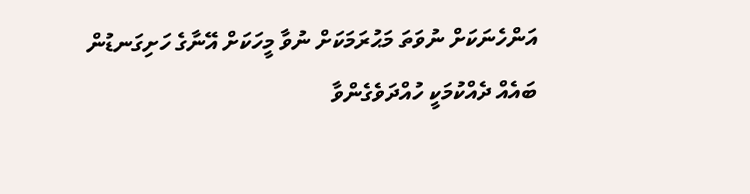އަންހެނަކަށް ނުވަތަ މަޙުރަމަކަށް ނުވާ މީހަކަށް އޭނާގެ ހަށިގަނޑުން ބައެއް ދެއްކުމަކީ ހުއްދަވެގެންވާ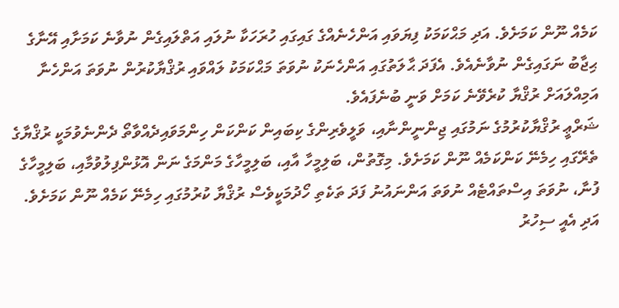ކަމެއް ނޫން ކަމަށެވެ. އަދި މަޙްކަމަކު ފިޔަވައި އަންހެނެއްގެ ގައިގައި ހުރަހަކާ ނުލައި އަތްލައިގެން ނުވާނެ ކަމަށާއި އޭނާގެ ޙިޖާބު ނަގައިގެން ނުވާނެއެވެ. އެފަދަ ޙާލަތުގައި އަންހެނަކު ނުވަތަ މަޙްކަމަކު ލައްވައި ރުޤްޔާކުރުން ނުވަތަ އަންހެނާ އަމިއްލައަށް ރުޤްޔާ ކުރެވޭނެ ކަމަށް ވަނީ ބުނެފައެވެ.
ޝަރްޢީ ރުޤްޔާކުރުމުގެ ނަމުގައި ޖިންނީންނާއި، ވަލީވެރިންގެ ކިބައިން ކަންކަން ހިންމަވައިދެއްވާތޯ ދެންނެވުމަކީ ރުޤްޔާގެ ތެރޭގައި ހިމެނޭ ކަންކަމެއް ނޫން ކަމަށެވެ. މިގޮތުން، ބަލިމީހާ އާއި، ބަލިމީހާގެ މަންމަގެ ނަން އޮޅުންފިލުވުމާއި، ބަލިމީހާގެ ފުނާ، ނުވަތަ އިސްތައްޓެއް ނުވަތަ އަންނައުނު ފަދަ ތަކެތި ހޯދުމަކީވެސް ރުޤްޔާ ކުރުމުގައި ހިމެނޭ ކަމެއް ނޫން ކަމަށެވެ. އަދި އެއީ ސިހުރު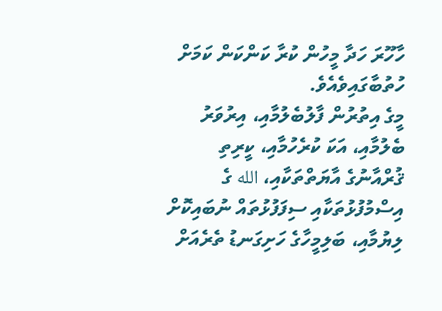ހާހޫރަ ހަދާ މީހުން ކުރާ ކަންކަން ކަމަށް ހުތުބާގައިވެއެވެ.
މީގެ އިތުރުން ފާލުބެލުމާއި، އިރުވަރު ބެލުމާއި، އަކަ ކުރެހުމާއި، ކީރިތި ޤުރްއާނުގެ އާޔަތްތަކާއި، الله ގެ އިސްމުފުޅުތަކާއި ސިފަފުޅުތައް ނުބައިކޮށް ލިޔުމާއި، ބަލިމީހާގެ ހަށިގަނޑު ތެރެއަށް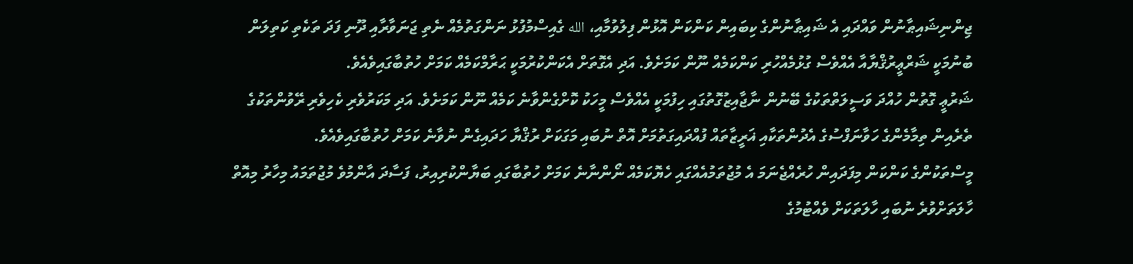ޖިންނިޝައިޠާނުން ވައްދައި އެ ޝައިޠާނުންގެ ކިބައިން ކަންކަން އޮޅުން ފިލުވުމާއި، الله ގެއިސްމުފުޅު ނަންގަތުމެއް ނެތި ޖަނަވާރާއި ދޫނި ފަދަ ތަކެތި ކަތިލަން ބުނުމަކީ ޝަރްޢީރުޤްޔާއާ އެއްވެސް ގުޅުމެއްހުރި ކަންކަމެއް ނޫން ކަމަށެވެ. އަދި އެގޮތަށް އެކަންކުރުމަކީ ޙަރާމްކަމެއް ކަމަށް ހުތުބާގައިވެއެވެ.
ޝަރުޢީ ގޮތުން ހުއްދަ ވަސީލަތްތަކުގެ ބޭނުން ނާޖާއިޒުގޮތުގައި ހިފުމަކީ އެއްވެސް މީހަކު ކޮށްގެންވާނެ ކަމެއް ނޫން ކަމަށެވެ. އަދި މަކަރުވެރި ކެހިވެރި ރޭވުންތަކުގެ ތެރެއިން ތިމާމެންގެ ހަވާނަފްސުގެ އެދުންތަކާއި ޣަރީޒާތައް ފުއްދައިގަތުމަށް އޮތް ނުބައި މަގަކަށް ރުޤްޔާ ހަދައިގެން ނުވާނެ ކަމަށް ހުތުބާގައިވެއެވެ.
މީސްތަކުންގެ ކަންކަން މިފަދައިން ހުރެއްޖެނަމަ އެ މުޖުތަމުއެއްގައި ހެޔޮކަމެއް ނޯންނާނެ ކަމަށް ހުތުބާގައި ބަޔާންކުރިއިރު، ފަސާދަ އާންމުވެ މުޖުތަމައު މިހާރު މިއޮތް ހާލަތަށްވުރެ ނުބައި ހާލަތަކަށް ވެއްޓުމުގެ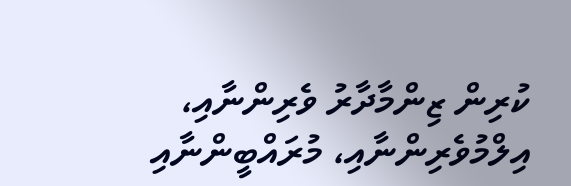ކުރިން ޒިންމާދާރު ވެރިންނާއި، އިލްމުވެރިންނާއި، މުރައްބީންނާއި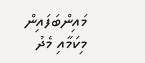މައިންބަފައިން މިކަމާއި މެދު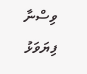ވިސްނާ ފިޔަވަޅު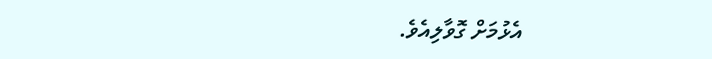އެޅުމަށް ގޮވާލިއެވެ.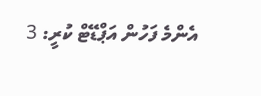އެންމެ ފަހުން އަޕްޑޭޓް ކުރީ: 3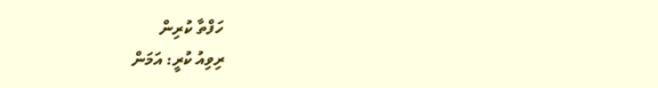ހަފްތާ ކުރިން
ރިވިއު ކުރީ: އަމަން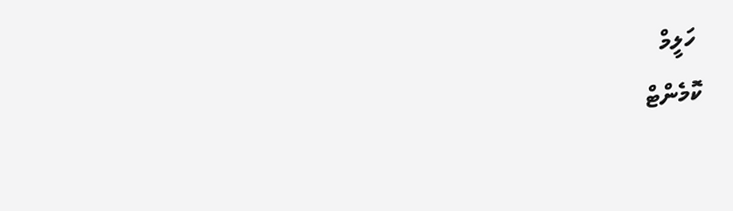ހަލީމް
ކޮމެންޓް